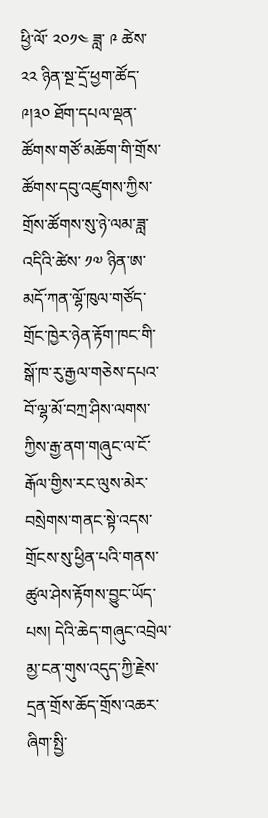ཕྱི་ལོ་ ༢༠༡༤ ཟླ་ ༩ ཚེས་ ༢༢ ཉིན་སྔ་དྲོ་ཕྱག་ཚོད་ ༩།༣༠ ཐོག་དཔལ་ལྡན་ཚོགས་གཙོ་མཆོག་གི་གྲོས་ཚོགས་དབུ་འཛུགས་ཀྱིས་གྲོས་ཚོགས་སུ་ཉེ་ལམ་ཟླ་འདིའི་ཚེས་ ༡༧ ཉིན་ཨ་མདོ་ཀན་ལྷོ་ཁུལ་གཙོད་གྲོང་ཁྱེར་ཉེན་རྟོག་ཁང་གི་སྒོ་ཁ་རུ་རྒྱལ་གཅེས་དཔའ་བོ་ལྷ་མོ་བཀྲ་ཤིས་ལགས་ཀྱིས་རྒྱ་ནག་གཞུང་ལ་ངོ་རྒོལ་གྱིས་རང་ལུས་མེར་བསྲེགས་གནང་སྟེ་འདས་གྲོངས་སུ་ཕྱིན་པའི་གནས་ཚུལ་ཤེས་རྟོགས་བྱུང་ཡོད་པས། དེའི་ཆེད་གཞུང་འབྲེལ་མྱ་ངན་གུས་འདུད་ཀྱི་རྗེས་དྲན་གྲོས་ཆོད་གྲོས་འཆར་ཞིག་སྤྱི་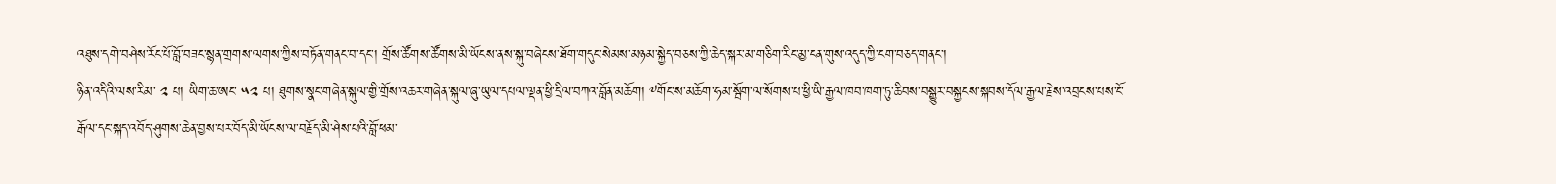འཐུས་དགེ་བཤེས་རོང་པོ་བློ་བཟང་སྙན་གྲགས་ལགས་ཀྱིས་བཏོན་གནང་བ་དང་། གྲོས་ཚོགས་ཚོགས་མི་ཡོངས་ནས་སྐུ་བཞེངས་ཐོག་གདུང་སེམས་མཉམ་སྐྱེད་བཅས་ཀྱི་ཆེད་སྐར་མ་གཅིག་རིང་མྱ་ངན་གུས་འདུད་ཀྱི་ངག་བཅད་གནང་།
ཉིན་འདིའི་ལས་རིམ་ ༢ པ། ཡིག་ཆ་ཨང་ ༥༢ པ། ཐུགས་སྣང་གཞེན་སྐུལ་གྱི་གྲོས་འཆར་གཞེན་སྐུལ་ཞུ་ཡུལ་དཔལ་ལྡན་ཕྱི་དྲིལ་བཀའ་བློན་མཆོག། ༸གོང་ས་མཆོག་ཧམ་སྦོག་ལ་སོགས་པ་ཕྱི་ཡི་རྒྱལ་ཁབ་ཁག་ཏུ་ཆིབས་བསྒྱུར་བསྐྱངས་སྐབས་དོལ་རྒྱལ་རྗེས་འབྲངས་པས་ངོ་རྒོལ་དང་སྐད་འབོད་ཤུགས་ཆེན་བྱས་པར་བོད་མི་ཡོངས་ལ་བརྗོད་མི་ཤེས་པའི་བློ་ཕམ་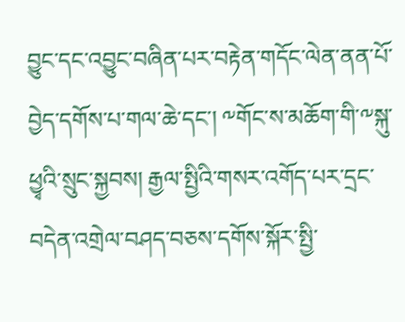བྱུང་དང་འབྱུང་བཞིན་པར་བརྟེན་གདོང་ལེན་ནན་པོ་བྱེད་དགོས་པ་གལ་ཆེ་དང་། ༸གོང་ས་མཆོག་གི་༸སྐུ་ཕྱྭའི་སྲུང་སྐྱབས། རྒྱལ་སྤྱིའི་གསར་འགོད་པར་དྲང་བདེན་འགྲེལ་བཤད་བཅས་དགོས་སྐོར་སྤྱི་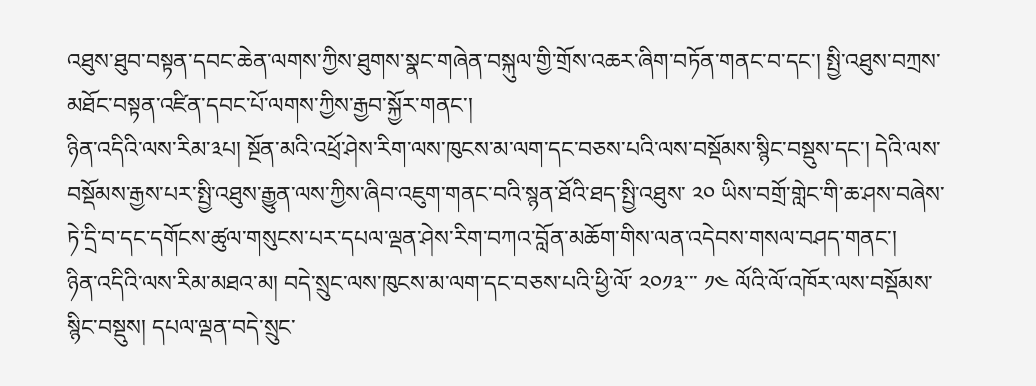འཐུས་ཐུབ་བསྟན་དབང་ཆེན་ལགས་ཀྱིས་ཐུགས་སྣང་གཞེན་བསྐུལ་གྱི་གྲོས་འཆར་ཞིག་བཏོན་གནང་བ་དང་། སྤྱི་འཐུས་བཀྲས་མཐོང་བསྟན་འཛིན་དབང་པོ་ལགས་ཀྱིས་རྒྱབ་སྐྱོར་གནང་།
ཉིན་འདིའི་ལས་རིམ་༣པ། སྔོན་མའི་འཕྲོ་ཤེས་རིག་ལས་ཁུངས་མ་ལག་དང་བཅས་པའི་ལས་བསྡོམས་སྙིང་བསྡུས་དང་། དེའི་ལས་བསྡོམས་རྒྱས་པར་སྤྱི་འཐུས་རྒྱུན་ལས་ཀྱིས་ཞིབ་འཇུག་གནང་བའི་སྙན་ཐོའི་ཐད་སྤྱི་འཐུས་ ༢༠ ཡིས་བགྲོ་གླེང་གི་ཆ་ཤས་བཞེས་ཏེ་དྲི་བ་དང་དགོངས་ཚུལ་གསུངས་པར་དཔལ་ལྡན་ཤེས་རིག་བཀའ་བློན་མཆོག་གིས་ལན་འདེབས་གསལ་བཤད་གནང་།
ཉིན་འདིའི་ལས་རིམ་མཐའ་མ། བདེ་སྲུང་ལས་ཁུངས་མ་ལག་དང་བཅས་པའི་ཕྱི་ལོ་ ༢༠༡༣་་་ ༡༤ ལོའི་ལོ་འཁོར་ལས་བསྡོམས་སྙིང་བསྡུས། དཔལ་ལྡན་བདེ་སྲུང་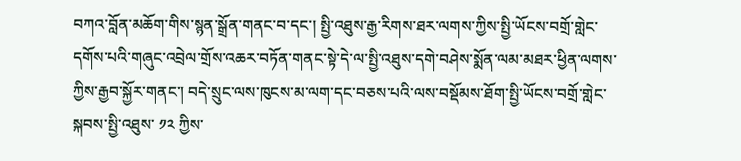བཀའ་བློན་མཆོག་གིས་སྙན་སྒྲོན་གནང་བ་དང་། སྤྱི་འཐུས་རྒྱ་རིགས་ཐར་ལགས་ཀྱིས་སྤྱི་ཡོངས་བགྲོ་གླེང་དགོས་པའི་གཞུང་འབྲེལ་གྲོས་འཆར་བཏོན་གནང་སྟེ་དེ་ལ་སྤྱི་འཐུས་དགེ་བཤེས་སྨོན་ལམ་མཐར་ཕྱིན་ལགས་ཀྱིས་རྒྱབ་སྐྱོར་གནང་། བདེ་སྲུང་ལས་ཁུངས་མ་ལག་དང་བཅས་པའི་ལས་བསྡོམས་ཐོག་སྤྱི་ཡོངས་བགྲོ་གླེང་སྐབས་སྤྱི་འཐུས་ ༡༢ ཀྱིས་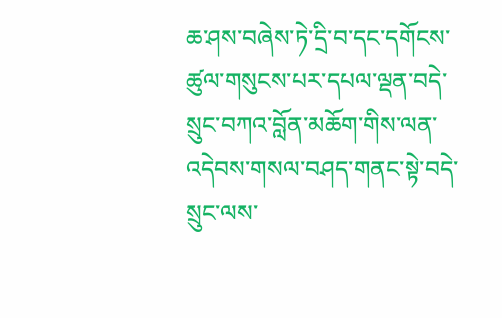ཆ་ཤས་བཞེས་ཏེ་དྲི་བ་དང་དགོངས་ཚུལ་གསུངས་པར་དཔལ་ལྡན་བདེ་སྲུང་བཀའ་བློན་མཆོག་གིས་ལན་འདེབས་གསལ་བཤད་གནང་སྟེ་བདེ་སྲུང་ལས་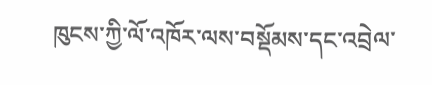ཁུངས་ཀྱི་ལོ་འཁོར་ལས་བསྡོམས་དང་འབྲེལ་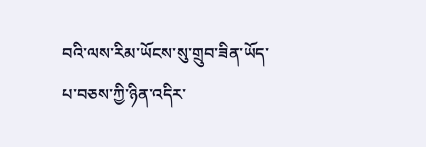བའི་ལས་རིམ་ཡོངས་སུ་གྲུབ་ཟིན་ཡོད་པ་བཅས་ཀྱི་ཉིན་འདིར་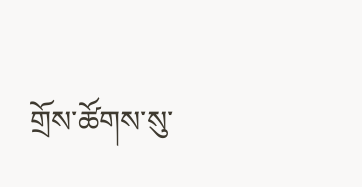གྲོས་ཚོགས་སུ་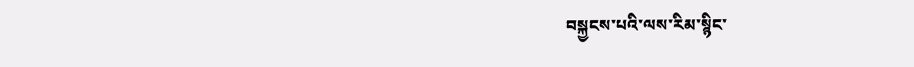བསྐྱངས་པའི་ལས་རིམ་སྙིང་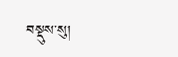བསྡུས་སུ།